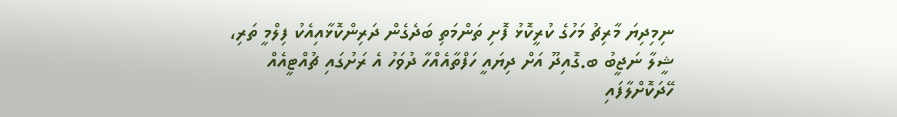ނިމިދިޔަ މާރިޗު މަހުގެ ކުރީކޮޅު ފޮށި ތަންމަތި ބަދެގެން ދަރިންކޮޅާއިއެކު ފިލްމީ ތަރި، ޝީލާ ނަޖީބު ބ.ގޮއިދޫ އަށް ދިޔައީ ހަފްތާއެއްހާ ދުވަހު އެ ރަށުގައި ޗުއްޓީއެއް ހޭދަކޮށްލާފައި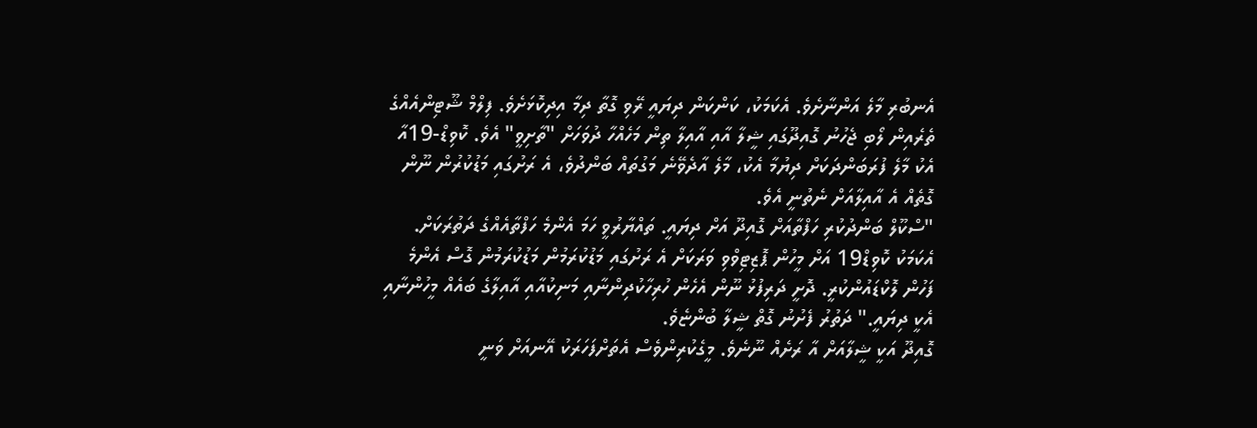އެނބުރި މާލެ އަންނާށެވެ. އެކަމަކު، ކަންކަން ދިޔައީ ރޭވި ގޮތާ ދިމާ އިދިކޮޅަށެވެ. ފިލްމް ޝޫޓިންއެއްގެ ތެރެއިން ލޯބި ޖެހުނު ގޮއިދޫގައި ޝީލާ އާއި އާއިލާ ތިން މަހެއްހާ ދުވަހަށް "ތާށިވީ" އެވެ. ކޮވިޑް-19އާ އެކު މާލެ ފުރަބަންދަކަށް ދިޔުމާ އެކު، މާލެ އާދެވޭނެ މަގުތައް ބަންދުވެ، އެ ރަށުގައި މަޑުކުރުން ނޫން ގޮތެއް އެ އާއިލާއަށް ނެތުނީ އެވެ.
"ސްކޫލް ބަންދުކުރި ހަފްތާއަށް ގޮއިދޫ އަށް ދިޔައީ. ތައްޔާރުވީ ހަމަ އެންމެ ހަފްތާއެއްގެ ދަތުރަކަށް. އެކަމަކު ކޮވިޑް19 އަށް މީހުން ޕޮޒިޓިވްވި ވަރަކަށް އެ ރަށުގައި މަޑުކުރަމުން މަޑުކުރަމުން ގޮސް އެންމެ ފަހުން ލޮކްޑައުންކުރީ. ދޮށީ ދަރިފުޅު ނޫން އެހެން ހުރިހާކުދިންނާއި މަނިކުއާއި އާއިލާގެ ބައެއް މީހުންނާއި އެކީ ދިޔައީ." ދަތުރު ފެށުނު ގޮތް ޝީލާ ބުންޏެވެ.
ގޮއިދޫ އަކީ ޝީލާއަށް އާ ރަށެއް ނޫނެވެ. މީގެކުރިންވެސް އެތަށްފަހަރަކު އޭނއަށް ވަނީ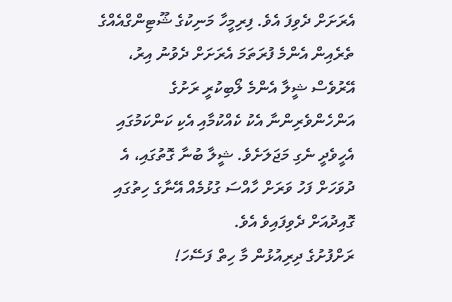އެރަށަށް ދެވިފަ އެވެ. ފިރިމީހާ މަނިކުގެ ޝޫޓިންގްއެއްގެ ތެރެއިން އެންމެ ފުރަތަމަ އެރަށަށް ދެވުނު އިރު، އޭރުވެސް ޝީލާ އެންމެ ލޯބިކުރީ ރަށުގެ އަންހެންވެރިންނާ އެކު ކެއްކުމާއި އެކި ކަންކަމުގައި އެހީވެދީ ނެގި މަޖަލަށެވެ. ޝީލާ ބުނާ ގޮތުގައި، އެ ދުވަހަށް ފަހު ވަރަށް ހާއްސަ ގުޅުމެއް އޭނާގެ ހިތުގައި ގޮއިދުއަށް ދެވިފައިވެ އެވެ.
ރަށްފުށުގެ ދިރިއުޅުން މާ ހިތް ފަސޭހަ!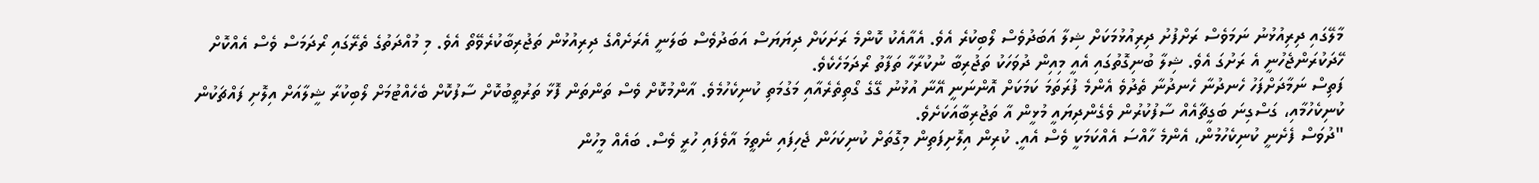މާލޭގައި ދިރިއުޅުނު ނަމަވެސް ރަށްފުށު ދިރިއުޅުމަކަށް ޝިލާ އަބަދުވެސް ލޯބިކުރެ އެވެ. އެއާއެކު ކޮންމެ ރަށަކަށް ދިޔަޔަސް އަބަދުވެސް ބަލަނީ އެރަށެއްގެ ދިރިއުޅުން ތަޖުރިބާކުރެވޭތޯ އެވެ. މި މުއްދަތުގެ ތެރޭގައި ރޯދަމަސް ވެސް އެއްކޮށް ހޭދަކުރަންޖެހުނީ އެ ރަށުގަ އެވެ. ޝިލާ ބުނިގޮތުގައި އެއީ މިއިން ދުވަހަކު ތަޖުރިބާ ނުކުރާހާ ތަފާތު ރޯދަމަހެކެވެ.
ފަތިސް ނަމާދަށްފަހު ހެނދުނާ ހެނދުނާ ތެދުވެ އެންމެ ފުރަތަމަ ކަމަކަށް އޮންނަނީ އޭނާ އުޅުނު ގޭގެ ގޯތިތެރެއާއި މަގުމަތި ކުނިކެހުމެވެ. އާންމުކޮށް ވެސް ތަންތަން ފޮޅާ ތަރުތީބުކޮށް ސާފުކޮށް ބެހެއްޓުމަށް ލޯބިކުރާ ޝީލާއަށް އިލޮށި ފައްޗަކުން ކުނިކެހުމާއި، ގަސްގިނަ ބަގީޗާއެއް ސާފުކުރުން ވެގެންދިޔައީ މުޅީން އާ ތަޖުރިބާއަކަށެވެ.
"ދުވަސް ފެށެނީ ކުނިކެހުމުން، އެންމެ ހާއްސަ އެއްކަމަކީ ވެސް އެއީ. ކުރިން އިލޮށިފަތިން މިގޮތަށް ކުނިކަހަން ޖެހިފައި ނެތީމަ އާވެފައި ހުރީ ވެސް. ބައެއް މީހުން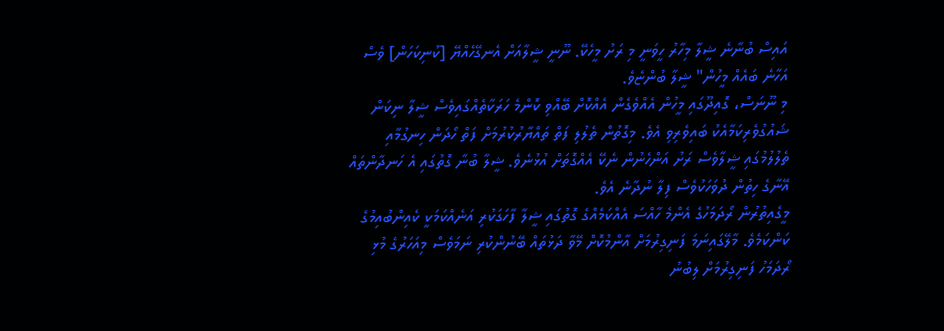އައިސް ބުނާނެ ޝީލާ މިހާރު ހީވަނީ މި ރަށު މީހެކޭ. ނޫނީ ޝީލާއަށް އެނގޭހެއްޔޭ [ކުނިކަހަން] ވެސް އަހާނެ ބައެއް މީހުން" ޝީލާ ބުންޏެވެ.
މި ނޫނަސް، ގޮއިދޫގައި މީހުން އެއްވެގެން އެއްކޮށް ބޭއްވި ކޮންމެ ހަރަކާތެއްގައިވެސް ޝީލާ ނިކަން ޝައުގުވެރިކަމާއެކު ބައިވެރިވި އެވެ. މިގޮތުން ތެލުލި ފަތް ތައްޔާރުކުރުމަށް ފަތް ހޯދަން ހިނގުމާއި ތެލުލުމުގައި ޝީލާވެސް ރަށު އަންހެނުން ނެކޭ އެއްގޮތަށް އުޅުނެވެ. ޝީލާ ބުނާ ގޮތުގައި އެ ހަނދާންތައް އޭނާގެ ހިތުން ދުވަހަކުވެސް ފިލާ ނުދާނެ އެވެ.
މީގެއިތުރުން ރޯދަމަހުގެ އެންމެ ހާއްސަ އެއްކަމެއްގެ ގޮތުގައި ޝީލާ ފާހަގަކުރި އަނެއްކަމަކީ ކެއިންބުއިމުގެ ކަންކަމެވެ. މާލޭގައިނަމަ ފަނިގިރުމަށް އާންމުކޮށް މޭވާ ދަޅުތައް ބޭނުންކުރި ނަމަވެސް މިއަހަރުގެ މުޅި ރޯދަމަހު ފަނިގިރުމަށް ލިބުނު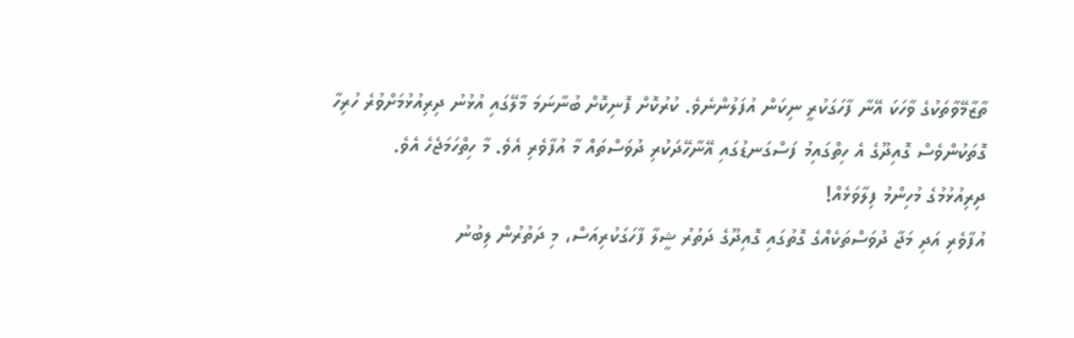ތާޒާމޭވާތަކުގެ ވާހަކަ އޭނާ ފާހަގަކުރީ ނިކަން އުފަލުންނެވެ. ކުރުކޮށް ފޮނިކޮށް ބުނާނަމަ މާލޭގައި އުޅުނު ދިރިއުޅުމަށްވުރެ ހުރިހާ ގޮތަކުންވެސް ގޮއިދޫގެ އެ ހިތްގައިމު ފަސްގަނޑުގައި އޭނާހޭދަކުރި ދުވަސްތައް މާ އުފާވެރި އެވެ. މާ ހިތްހަމަޖެހެ އެވެ.
ދިރިއުޅުމުގެ މުހިންމު ފިލާވަޅެއް!
އުފާވެރި އަދި މަޖާ ދުވަސްތަކެއްގެ ގޮތުގައި ގޮއިދޫގެ ދަތުރު ޝީލާ ފާހަގަކުރިއަސް، މި ދަތުރުން ލިބުނު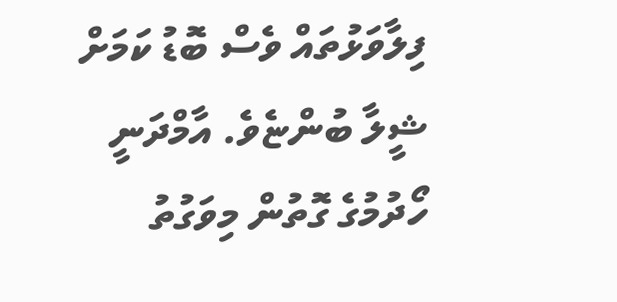ފިލާވަޅުތައް ވެސް ބޮޑު ކަމަށް ޝީލާ ބުންޏެވެ. އާމްދަނީ ހޯދުމުގެ ގޮތުން މިވަގުތު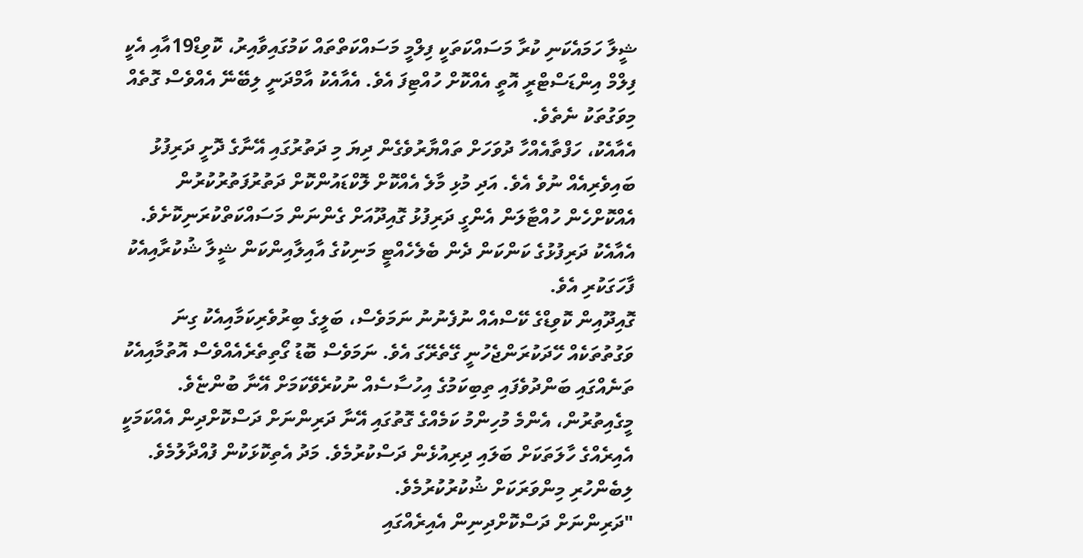ޝީލާ ހަމައެކަނި ކުރާ މަސައްކަތަކީ ފިލްމީ މަސައްކަތްތައް ކަމުގައިވާއިރު، ކޮވިޑް19އާއި އެކީ ފިލްމް އިންޑަސްޓްރީ އޮތީ އެއްކޮށް ހުއްޓިފަ އެވެ. އެއާއެކު އާމްދަނީ ލިބޭނޭ އެއްވެސް ގޮތެއް މިވަގުތަކު ނެތެވެ.
އެއާއެކު، ހަފްތާއެއްހާ ދުވަހަށް ތައްޔާރުވެގެން ދިޔަ މި ދަތުރުގައި އޭނާގެ ދޮށީ ދަރިފުޅު ބައިވެރިއެއް ނުވެ އެވެ. އަދި މުޅި މާލެ އެއްކޮށް ލޮކްޑައުންކޮށް ދަތުރުފަތުރުކުރުން އެއްކޮށްހެން ހުއްޓާލަން އެންގީ ދަރިފުޅު ގޮއިދޫއަށް ގެންނަން މަސައްކަތްކުރަނިކޮށެވެ. އެއާއެކު ދަރިފުޅުގެ ކަންކަން ދެން ބެލެހެއްޓީ މަނިކުގެ އާއިލާއިންކަން ޝީލާ ޝުކުރާއިއެކު ފާހަގަކުރި އެވެ.
ގޮއިދޫއިން ކޮވިޑްގެ ކޭސްއެއް ނުފެނުނު ނަމަވެސް، ބަލީގެ ބިރުވެރިކަމާއިއެކު ގިނަ ވަގުތުތަކެއް ހޭދަކުރަންޖެހުނީ ގޭތެރޭގަ އެވެ. ނަމަވެސް ބޮޑު ގޯތިތެރެއެއްވެސް އޮތުމާއިއެކު ތަނެއްގައި ބަންދުވެފައި ތިބިކަމުގެ އިހުސާސެއް ނުކުރެވޭކަމަށް އޭނާ ބުންޏެވެ.
މީގެއިތުރުން، އެންމެ މުހިންމު ކަމެއްގެ ގޮތުގައި އޭނާ ދަރިންނަށް ދަސްކޮށްދިން އެއްކަމަކީ އެއިރެއްގެ ހާލަތަކަށް ބަލައި ދިރިއުޅެން ދަސްކުރުމެވެ. މަދު އެތިކޮޅަކުން ފުއްދާލުމެވެ. ލިބެންހުރި މިންވަރަކަށް ޝުކުރުކުރުމެވެ.
"ދަރިންނަށް ދަސްކޮށްދިނިން އެއިރެއްގައި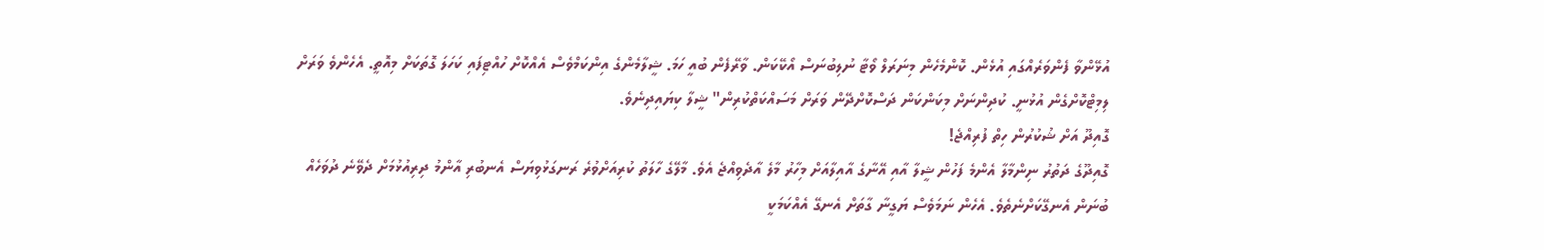އުޅޭންވާ ފެންވަރެއްގައި އުޅެން. ކޮންމެހެން މިނަރަލް ވޯޓާ ނުލިބުނަސް އޯކޭކަން. ވާރޭފެން ބުއީ ހަމަ. ޝީލާމެންގެ އިންކަމްވެސް އެއްކޮށް ހުއްޓިފައި ކަހަލަ ގޮތަކަށް މިއޮތީ. އެހެންވެ ވަރަށް ލިމިޓްކޮށްގެން އުޅުނީ. ކުދިންނަށް މިކަންކަން ދަސްކޮށްދޭން ވަރަށް މަސައްކަތްކުރިން" ޝީލާ ކިޔައިދިނެވެ.
ގޮއިދޫ އަށް ޝުކުރުން ހިތް ފުރިއްޖެ!
ގޮއިދޫގެ ދަތުރު ނިންމާލާ އެންމެ ފަހުން ޝީލާ އާއި އޭނާގެ އާއިލާއަށް މިހާރު މާލެ އާދެވިއްޖެ އެވެ. މާލޭގެ ހާލަތު ކުރިއަށްވުރެ ރަނގަޅުވިޔަސް އެނބުރި އާންމު ދިރިއުޅުމަށް ދެވޭނެ ދުވަހެއް ބުނަން އެނގޭކަށްނެތެވެ. އެހެން ނަމަވެސް ޔަގީނާ ގާތަށް އެނގޭ އެއްކަމަކީ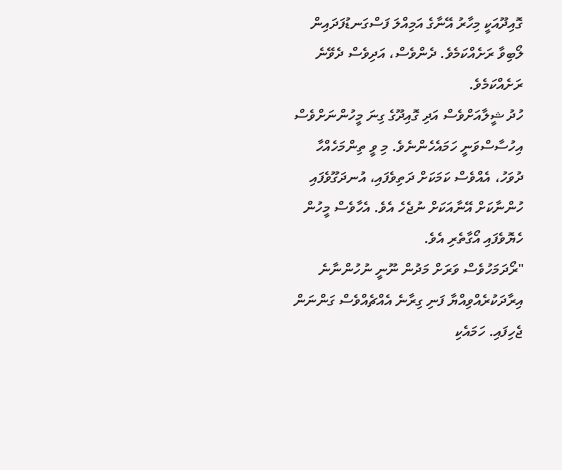ގޮއިދޫއަކީ މިހާރު އޭނާގެ އަމިއްލަ ފަސްގަނޑުފަދައިން ލޯބިވާ ރަށެއްކަމެވެ. ދެންވެސް، އަދިވެސް ދެވޭނެ ރަށެއްކަމެވެ.
ހުދު ޝީލާއަށްވެސް އަދި ގޮއިދޫގެ ގިނަ މީހުންނަށްވެސް އިހުސާސްވަނީ ހަމައެހެންނެވެ. މި ވީ ތިންމަހެއްހާ ދުވަހު، އެއްވެސް ކަމަކަށް ދަތިވެފައި، އުނދަގޫވެފައި ހުންނާކަށް އޭނާއަކަށް ނުޖެހެ އެވެ. އެހާވެސް މީހުން ހެޔޮވެފައި އޯގާތެރި އެވެ.
"ރޯދަމަހުވެސް ވަރަށް މަދުން ނޫނީ ނުހުންނާނެ އިރާދަކުރެއްވިއްޔާ ފަނި ގިރާނެ އެއްޗެއްވެސް ގަންނަން ޖެހިފައި. ހަމައެކި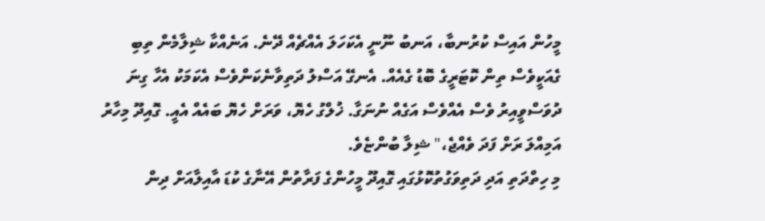މީހުން އައިސް ކުރުނބާ، އަނބު ނޫނީ އެކަހަލަ އެއްޗެއް ދޭނެ. އަނެއްކާ ޝިލާމެން ތިބި ގެއަކީވެސް ތިން ކޮޓަރީގެ ބޮޑު ގެއެއް. އެނގޭ އަސްލު ދަތިވާނެކަންވެސް އެކަމަކު އެހާ ގިނަ ދުވަސްވީއިރު ވެސް އެއްވެސް އަގެއް ނުނަގާ. ޚުލްގު ހެޔޮ، ވަރަށް ހެޔޮ ބައެއް އެއީ. ގޮއިދޫ މިހާރު އަމިއްލަ ރަށް ފަދަ ވެއްޖެ،" ޝިލާ ބުންޏެވެ.
މި ހިތްދަތި އަދި ދަތިވަގުތުކޮޅުގައި ގޮއިދޫ މީހުންގެ ފަރާތުން އޭނާގެ ކުޑަ އާއިލާއަށް ދިން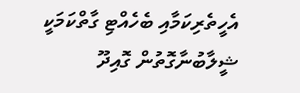އެހީތެރިކަމާއި ބެހެއްޓި ގާތްކަމަކީ ޝީލާބުނާގޮތުން ގޮއިދޫ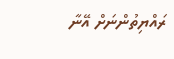ރައްޔިތުންނަށް އޭނާ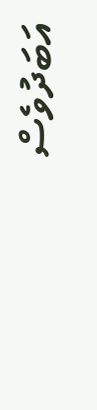އަބަދުވެސް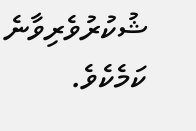ޝުކުރުވެރިވާނެ ކަމެކެވެ.